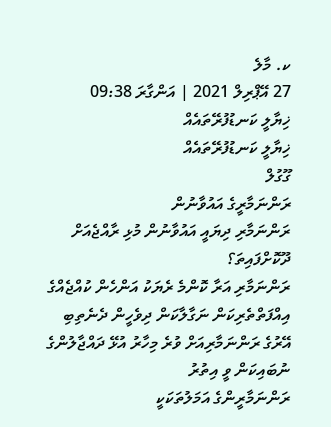ކ. މާލެ
27 އޭޕްރިލް 2021 | އަންގާރަ 09:38
ޚިޔާލީ ކަނޑުފުރޭތައެއް
ޚިޔާލީ ކަނޑުފުރޭތައެއް
ގޫގުލް
ރަންނަމާރީގެ އައުވާނުން
ރަންނަމާރި ދިޔައީ އައުވާނުން މުޅި ރާއްޖެއަށް ދޫކޮށްފައިތަ؟
ރަންނަމާރި އަރާ ކޮންމެ ރެޔަކު އަންހެން ކުއްޖެއްގެ އިއްފަތްތެރިކަން ނަގާލާކަން ދިވެހީން ދެނެތިބި
އޭރުގެ ރަންނަމާރިއަށް ވުރެ މިހާރު އުޅޭ ދައްޖާލުންގެ ނުބައިކަން ވީ އިތުރު
ރަންނަމާރީންގެ އަމަލުތަކަކީ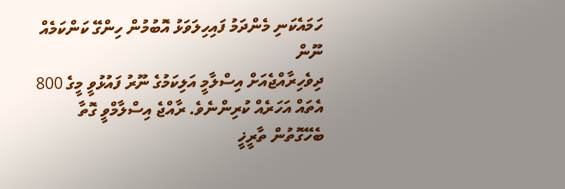ހަމައެކަނި މެންދަމު ފައިހިލަވަޅު އޮބުމުން ހިންގޭ ކަންކަމެއް ނޫން
ދިވެހިރާއްޖެއަށް އިސްލާމީ އަލިކަމުގެ ނޫރު ފައުޅުވީ މީގެ 800 އެތައް އަހަރެއް ކުރިންނެވެ. ރާއްޖެ އިސްލާމްވީ ގޮތާ ބެހޭގޮތުން ތާރީޚީ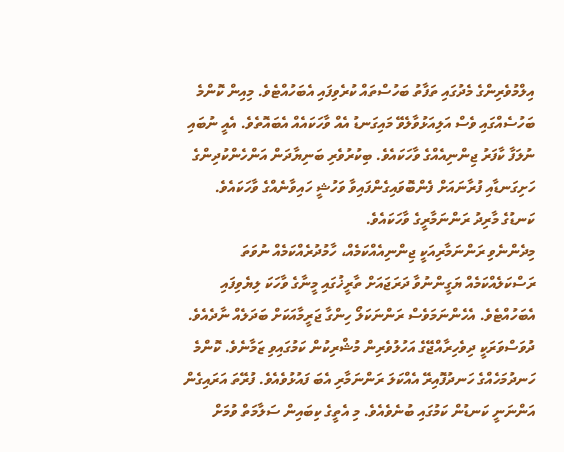އިލްމުވެރިންގެ މެދުގައި ތަފާތު ބަހުސްތައް ކުރެވިފައި އެބަހުއްޓެވެ. މިއިން ކޮންމެ ބަހުސެއްގައި ވެސް އަލިއަޅުވާލެވޭ މައިގަނޑު އެއް ވާހަކައެއް އެބައޮތެވެ. އެއީ ނުބައި ނުލަފާ ކާފަރު ޖިންނިއެއްގެ ވާހަކައެވެ. ބިކުރުވެރި ބަނިޔާދަން އަންހެންކުދިންގެ ހަށިގަނޑާއި ފުރާނައަށް ފެންބޮވައިގެންފައިވާ ވަހުޝީ ހައިވާނެއްގެ ވާހަކައެވެ. ކަނޑުގެ މާރިދު ރަންނަމާރީގެ ވާހަކައެވެ.
މިދެންނެވި ރަންނަމާރިއަކީ ޖިންނިއެއްކަމެއް، ހާމުދުރެއްކަމެއް ނުވަތަ ރަސްކަލެއްކަމެއް ޔަގީންނުވާ ދަރަޖައަށް ތާރީޚުގައި މީނާގެ ވާހަކަ ލިޔެވިފައި އެބަހުއްޓެވެ. އެހެންނަމަވެސް ރަންނަކަލޯ ހިންގާ ޖަރީމާއަކަށް ބަދަލެއް ނާދެއެވެ.
ދުވަސްވަރަކީ ދިވެހިރާއްޖޭގެ އަހުލުވެރިން މުޝްރިކުން ކަމުގައިވި ޒަމާނެވެ. ކޮންމެ ހަނދުމަހެއްގެ ހަނދުފޮއިރޭ އެއްކަލަ ރަންނަމާރި އެބަ ފައުޅުވެއެވެ. ފުރޭތަ އަރައިގެން އަންނަނީ ކަނޑުން ކަމުގައި ބުނެވެއެވެ. މި އެތީގެ ކިބައިން ސަލާމަތް ވުމަށް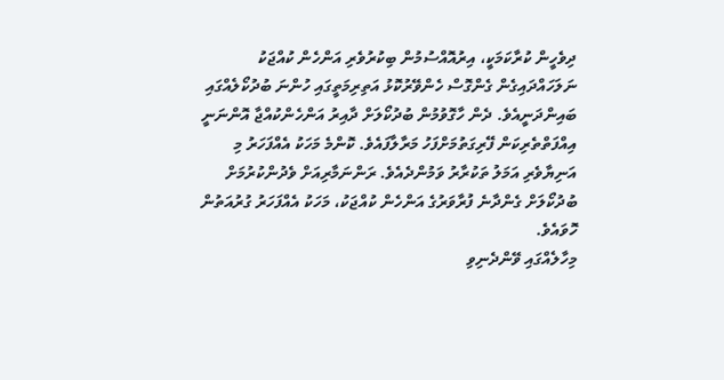ދިވެހީން ކުރާކަމަކީ، އިރުއޮއްސުމުން ބިކުރުވެރި އަންހެން ކުއްޖަކު ނަލަހައްދައިގެން ގެންގޮސް ހެންވޭރުކޮޅު އަތިރިމަތީގައި ހުންނަ ބުދުކޯލެއްގައި ބައިންދަނީއެވެ. ދެން ހާގޮވުމުން ބުދުކޯލަށް ދާއިރު އަންހެންކުއްޖާ އޮންނަނީ އިއްފަތްތެރިކަން ފޭރިގަތުމަށްފަހު މަރާލާފައެވެ. ކޮންމެ މަހަކު އެއްފަހަރު މި އަނިޔާވެރި އަމަލު ތަކުރާރު ވަމުންދެއެވެ. ރަންނަމާރިއަށް ވެދުންކުރުމަށް ބުދުކޯލަށް ގެންދާނެ ފުރާވަރުގެ އަންހެން ކުއްޖަކު، މަހަކު އެއްފަހަރު ގުރުއަތުން ހޮވައެވެ.
މިހާލެއްގައި ވޭންދެނިވި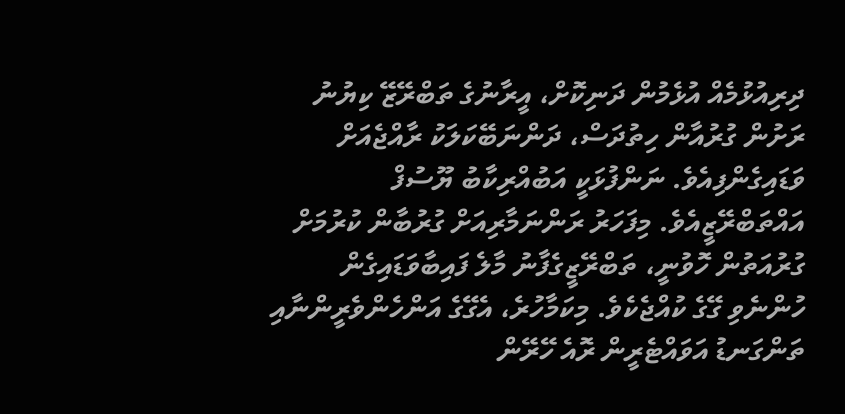ދިރިއުޅުމެއް އުޅެމުން ދަނިކޮށް، އީރާނުގެ ތަބްރޭޒޭ ކިޔުނު ރަށުން ގުރުއާން ހިތުދަސް، ދަންނަބޭކަލަކު ރާއްޖެއަށް ވަޑައިގެންފިއެވެ. ނަންފުޅަކީ އަބުއްރިކާބު ޔޫސުފް އައްތަބްރޭޒީއެވެ. މިފަހަރު ރަންނަމާރިއަށް ގުރުބާން ކުރުމަށް ގުރުއަތުން ހޮވުނީ، ތަބްރޭޒީގެފާނު މާލެ ފައިބާވަޑައިގެން ހުންނެވި ގޭގެ ކުއްޖެކެވެ. މިކަމާހުރެ، އެގޭގެ އަންހެންވެރީންނާއި ތަންގަނޑު އަވައްޓެރީން ރޮއެ ހޭރޭން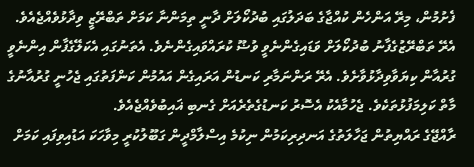ފެށުމުން، މިރޭ އަންހެން ކުއްޖާގެ ބަދަލުގައި ބުދުކޯލަށް ދާނީ ތިމަންނާ ކަމަށް ތަބްރޭޒީ ވިދާޅުވެއްޖެއެވެ.
އެރޭ ތަބްރޭޒުގެފާނު ބުދުކޯލަށް ވަޑައިގެންނެވީ ވުޟޫ ކުރައްވައިގެންނެވެ. އެތަނުގައި އެކަލޭގެފާން އިންނެވީ ގުރުއާން ކިޔަވާވިދާޅުވާށެވެ. އެރޭ ރަންނަމާރި ކަނޑުން އަރައިގެން އައުމުން ކަންފަތުގައި ޖެހުނީ ގުރުއާނުގެ މާތް ކަލިމަފުޅުތަކެވެ. ޖެހުމާއެކު އެސޮރު ކަނޑުގެތެރެއަށް ގެނބި ޣައިބުވެއްޖެއެވެ.
ރާއްޖޭގެ ރައްޔިތުން ޖަހާލަތުގެ އަނދިރިކަމުން ނިކުމެ އިސްލާމްދީން ގަބޫލުކުރީ މިވާހަކަ އަޑުއިވިފައި ކަމަށް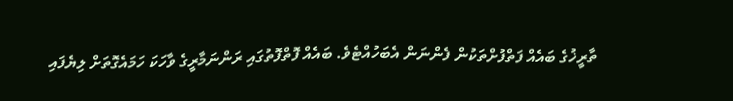ތާރީޚުގެ ބައެއް ފަތްފުށްތަކުން ފެންނަން އެބަހުއްޓެވެ. ބައެއް ފޮތްފޮތުގައި ރަންނަމާރީގެ ވާހަކަ ހަމައެގޮތަށް ލިޔެފައި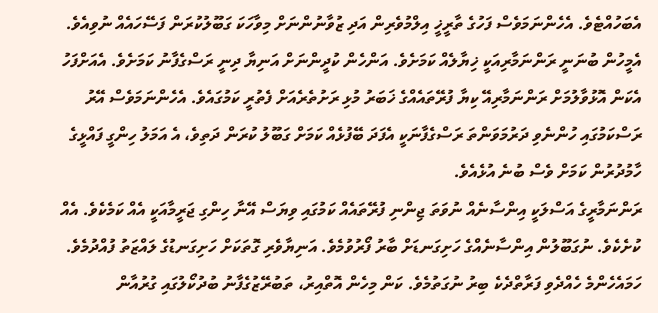އެބަހުއްޓެވެ. އެހެންނަމަވެސް ފަހުގެ ތާރީޚީ އިލްމުވެރިން އަދި ޒުވާނުންނަށް މިވާހަކަ ގަބޫލުކުރަން ފަސޭހައެއް ނުވިއެވެ. އެމީހުން ބުނަނީ ރަންނަމާރިއަކީ ޚިޔާލެއް ކަމަށެވެ. އަންހެން ކުދީންނަށް އަނިޔާ ދިނީ ރަސްގެފާނު ކަމަށެވެ. އެއަށްފަހު އެކަން އޮޅުވާލުމަށް ރަންނަމާރިއޭ ކިޔާ ފުރޭތައެއްގެ ޚަބަރު މުޅި ރަށުތެރެއަށް ފެތުރީ ކަމުގައެވެ. އެހެންނަމަވެސް އޭރު ރަސްކަމުގައި ހުންނެވި ދަރުމަވަންތަ ރަސްގެފާނަކީ އެފަދަ ބޭފުޅެއް ކަމަށް ގަބޫލު ކުރަން ދަތިވެ، އެ އަމަލު ހިންގީ ފައްޅީގެ ހާމުދުރުން ކަމަށް ވެސް ބުނެ އުޅެއެވެ.
ރަންނަމާރީގެ އަސްލަކީ އިންސާނެއް ނުވަތަ ޖިންނި ފުރޭތައެއް ކަމުގައި ވިޔަސް އޭނާ ހިންގި ޖަރީމާއަކީ އެއް ކަމެކެވެ. އެއް ކުށެކެވެ. ނުގަބޫލުން އިންސާނެއްގެ ހަށިގަނޑަށް ބާރު ފޯރުވުމެވެ. އަނިޔާވެރި ގޮތަކަށް ހަށިގަނޑުގެ ލައްޒަތު ފުއްދުމެވެ. ހަމައެހެންމެ ހެއްދެވި ފަރާތްދެކެ ބިރު ނުގަތުމެވެ. ކަން މިހެން އޮތްއިރު، ތަބުރޭޒުގެފާނު ބުދުކޯލުގައި ގުރުއާން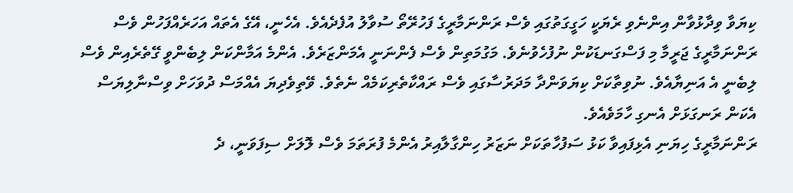ކިޔަވާ ވިދާޅުވާން އިންނެވި ރެޔަކީ ހަގީގަތުގައި ވެސް ރަންނަމާރީގެ ފަހުރޭތޯ ސުވާލު އުފެދެއެވެ. އެހެނީ، އޭގެ އެތައް އަހަރެއްފަހުން ވެސް ރަންނަމާރީގެ ޖަރީމާ މި ފަސްގަނޑަކުން ނުފުހެވުނެވެ. މަގުމަތިން ވެސް ފެންނަނީ އެމަންޒަރެވެ. އެންމެ އަމާންކަން ލިބެންވީ ގޭތެރެއިން ވެސް ލިބެނީ އެ އަނިޔާއެވެ. ނުވިތާކަށް ކިޔަވަންދާ މަދަރުސާގައި ވެސް ރައްކާތެރިކަމެއް ނެތެވެ. ވޭތިވެދިޔަ އެއްމަސް ދުވަހަށް ވިސްނާލިޔަސް އެކަން ރަނގަޅަށް އެނގި ހާމަވެއެވެ.
ރަންނަމާރީގެ ހިޔަނި އެޅިފައިވާ ކަޅު ސަފުހާތަކަށް ނަޒަރު ހިންގާލާއިރު އެންމެ ފުރަތަމަ ވެސް ލޮލަށް ސިފަވަނީ، ދެ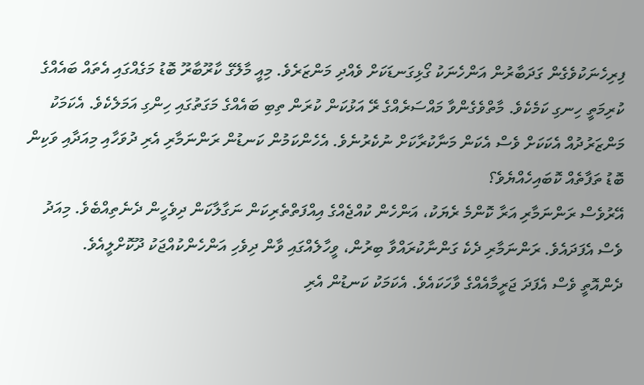ފިރިހެނަކުވެގެން ގަދަބާރުން އަންހެނަކު ގޯޅިގަނޑަކަށް ވެއްދި މަންޒަރެވެ. މިއީ މާލޭގެ ކާރޫބާރޫ ބޮޑު މަގެއްގައި އެތައް ބައެއްގެ ކުރިމަތީ ހިނގި ކަމެކެވެ. މާތްވެގެންވާ މައްސަރެއްގެ ރޭ އަޅުކަން ކުރަން ތިބި ބައެއްގެ މަގަތުގައި ހިންގި އަމަލެކެވެ. އެކަމަކު މަންޒަރުދުއް އެކަކަށް ވެސް އެކަން މަނާކުރާކަށް ނުކެރުނެވެ. އެހެންކަމުން ކަނޑުން ރަންނަމާރި އެރި ދުވަހާއި މިއަދާއި ވަކިން ބޮޑު ތަފާތެއް ކޮބައިހެއްޔެވެ؟
އޭރުވެސް ރަންނަމާރި އަރާ ކޮންމެ ރެޔަކު، އަންހެން ކުއްޖެއްގެ އިއްފަތްތެރިކަން ނަގާލާކަން ދިވެހީން ދެނެތިއްބެވެ. މިއަދު ވެސް އެފަދައެވެ. ރަންނަމާރި ދެކެ ގަންނާކުރައްވާ ބިރުން، ވީހާލެއްގައި ވާން ދިވެހި އަންހެންކުއްޖަކު ދޫކޮށްލީއެވެ.
ދެންއޮތީ ވެސް އެފަދަ ޖަރީމާއެއްގެ ވާހަކައެވެ. އެކަމަކު ކަނޑުން އެރި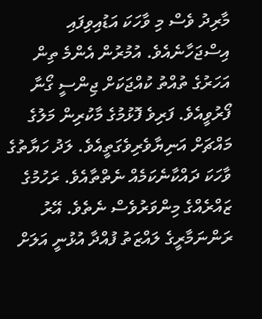މާރިދު ވެސް މި ވާހަކަ އަޑުއިވިފައި އިސްޖަހާނެއެވެ. އުމުރުން އެންމެ ތިން އަހަރުގެ ތުއްތު ކުއްޖަކަށް ޖިންސީ ގޯނާ ފޯރުވީއެވެ. ފަރިވެ ފޮޅުމުގެ މާކުރިން މަލުގެ މައްޗަށް އަނިޔާވެރިވެގަތީއެވެ. ލަދު ހަޔާތުގެ ވާހަކަ ދައްކާނެކަމެއް ނެތްތާއެވެ. ރަހުމުގެ ޒައްރެއްގެ މިންވަރުވެސް ނެތެވެ. އޭރު ރަންނަމާރީގެ ލައްޒަތު ފުއްދާ އުޅުނީ އަލަށް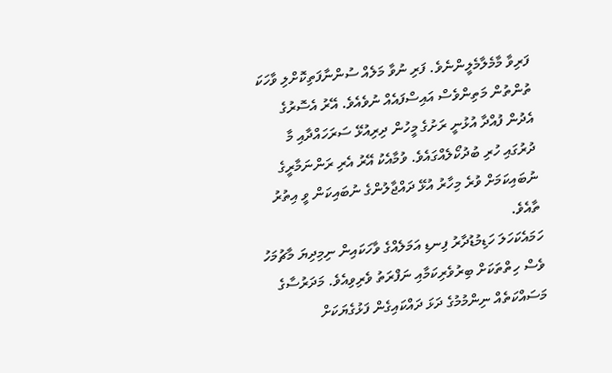ފަރިވާ މާމެލާމެލީންނެވެ. ފަރި ނުވާ މަލެއް ސުންނާފަތިކޮށްލި ވާހަކަ ތުންތުން މަތިންވެސް އައިސްފައެއް ނުވެއެވެ. އޭރު އެސޮރުގެ އެދުން ފުއްދާ އުޅުނީ ރަށުގެ މީހުން ދިރިއުޅޭ ސަރަހައްދާއި މާ ދުރުގައި ހުރި ބުދުކޯލެއްގައެވެ. ވުމާއެކު އޭރު އެރި ރަންނަމާރީގެ ނުބައިކަމަށް ވުރެ މިހާރު އުޅޭ ދައްޖާލުންގެ ނުބައިކަން ވީ އިތުރު ތާއެވެ.
ހަމައެކަހަލަ ހަޑިމުޑުދާރު ފިނޑި އަމަލެއްގެ ވާހަކައިން ނިމިދިޔަ މާޗުމަހު ވެސް ހިތްތަކަށް ބިރުވެރިކަމާއި ނަފްރަތު ވެރިވިއެވެ. މަދަރުސާގެ މަސައްކަތެއް ނިންމުމުގެ ދަޅަ ދައްކައިގެން ފަޅުގެޔަކަށް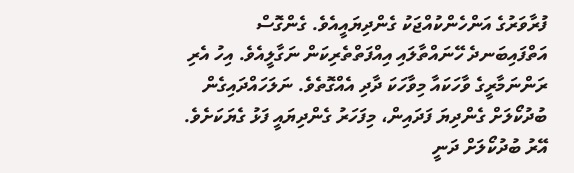ފުރާވަރުގެ އަންހެންކުއްޖަކު ގެންދިޔައީއެވެ. ގެންގޮސް އަތްފައިބަނދެ ހޭނައްތާލައި އިއްފަތްތެރިކަން ނަގާލީއެވެ. އިހު އެރި ރަންނަމާރީގެ ވާހަކައާ މިވާހަކަ ދާދި އެއްގޮތެވެ. ނަލަހައްދައިގެން ބުދުކޯލަށް ގެންދިޔަ ފަދައިން، މިފަހަރު ގެންދިޔައީ ފަޅު ގެޔަކަށެވެ. އޭރު ބުދުކޯލަށް ދަނީ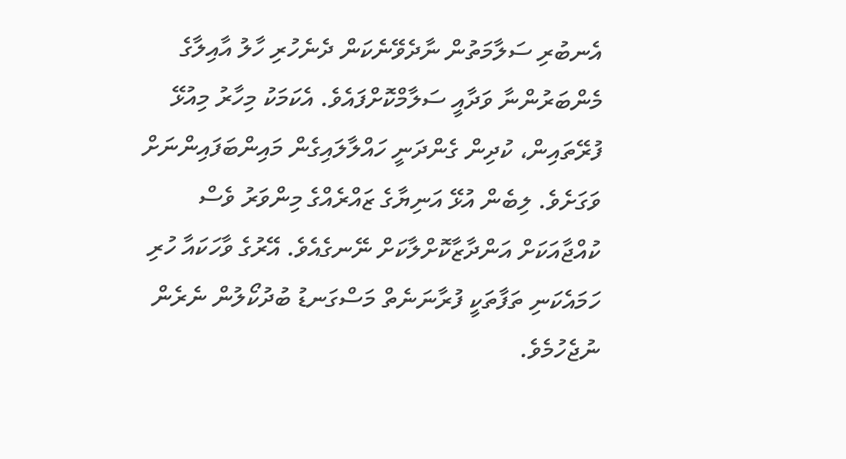އެނބުރި ސަލާމަތުން ނާދެވޭނެކަން ދެނެހުރި ހާލު އާއިލާގެ މެންބަރުންނާ ވަދާއީ ސަލާމްކޮށްފައެވެ. އެކަމަކު މިހާރު މިއުޅޭ ފުރޭތައިން، ކުދިން ގެންދަނީ ހައްލާލައިގެން މައިންބަފައިންނަށް ވަގަށެވެ. ލިބެން އުޅޭ އަނިޔާގެ ޒައްރެއްގެ މިންވަރު ވެސް ކުއްޖާއަކަށް އަންދާޒާކޮށްލާކަށް ނޭނގެއެވެ. އޭރުގެ ވާހަކައާ ހުރި ހަމައެކަނި ތަފާތަކީ ފުރާނަނެތް މަސްގަނޑު ބުދުކޯލުން ނެރެން ނުޖެހުމެވެ.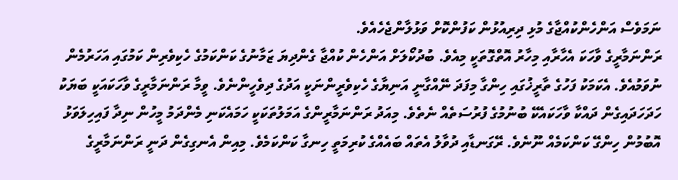ނަމަވެސް އަންހެންކުއްޖާގެ މުޅި ދިރިއުޅުން ކަފުންކޮށް ވަޅުލާންޖެހެއެވެ.
ރަންނަމާރީގެ ވާހަކަ އެހާރާއި މިހާރު އޮތްގޮތަކީ މިއެވެ. ބުދުކޯލަށް އަންހެން ކުއްޖާ ގެންދިޔަ ޒަމާނުގެ ކަންކަމުގެ ހެކިވެރިން ކަމުގައި އަހަރުމެން ނުވަމުއެވެ. އެކަމަކު ފަހުގެ ތާރީޚުގައި ހިންގާ މިފަދަ ނޭއްގާނީ އަނިޔާގެ ހެކިވެރީންނަކީ އަދުގެ ދިވެހީންނެވެ. ވީމާ ރަންނަމާރީގެ ވާހަކައަކީ ބަޔަކު ހަދަހަދައިގެން ދައްކާ ވާހަކައެކޭ ބުނުމުގެ ފުރުސަތެއް ނެތެވެ. މިއަދު ރަންނަމާރީންގެ އަމަލުތަކަކީ ހަމައެކަނި މެންދަމު މީހުން ނިދާ ފައިހިލަވަޅު އޮބުމުން ހިންގޭ ކަންކަމެއް ނޫނެވެ. ރޭގަނޑާއި ދުވާލު އެތައް ބައެއްގެ ކުރިމަތީ ހިނގާ ކަންކަމެވެ. މިއިން އެނގިގެން ދަނީ ރަންނަމާރީގެ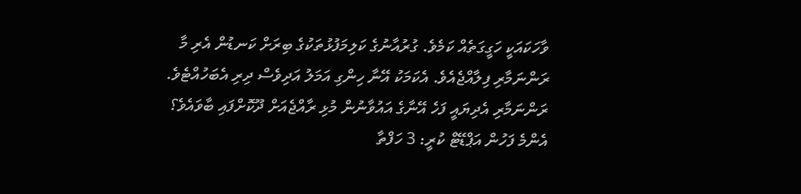ވާހަކައަކީ ހަގީގަތެއް ކަމެވެ. ގުރުއާނުގެ ކަލިމަފުޅުތަކުގެ ބިރަށް ކަނޑުން އެރި މާ ރަންނަމާރި ފިލާއްޖެއެވެ. އެކަމަކު އޭނާ ހިންގި އަމަލު އަދިވެސް ދިރި އެބަހުއްޓެވެ. ރަންނަމާރި އެދިޔައީ ފަހެ އޭނާގެ އައުވާނުން މުޅި ރާއްޖެއަށް ދޫކޮށްފައި ބާވައެވެ؟
އެންމެ ފަހުން އަޕްޑޭޓް ކުރީ: 3 ހަފްތާ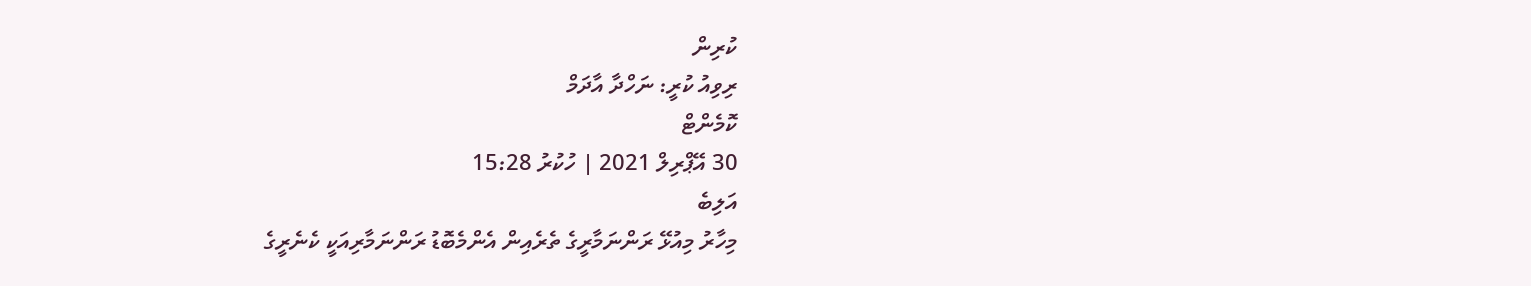ކުރިން
ރިވިއު ކުރީ: ނަހްދާ އާދަމް
ކޮމެންޓް
30 އޭޕްރިލް 2021 | ހުކުރު 15:28
އަލިބެ
މިހާރު މިއުޅޭ ރަންނަމާރީގެ ތެރެއިން އެންމެބޮޑު ރަންނަމާރިއަކީ ކެނެރީގެ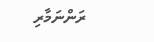ރަންނަމާރި